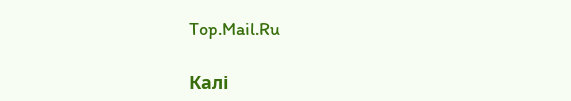Top.Mail.Ru

Калі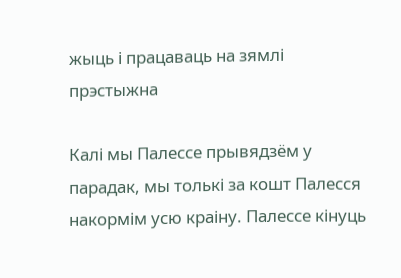жыць і працаваць на зямлі прэстыжна

Калі мы Палессе прывядзём у парадак, мы толькі за кошт Палесся накормім усю краіну. Палессе кінуць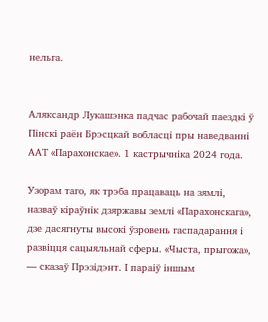нельга.


Аляксандр Лукашэнка падчас рабочай паездкі ў Пінскі раён Брэсцкай вобласці пры наведванні ААТ «Парахонскае». 1 кастрычніка 2024 года.

Узорам таго, як трэба працаваць на зямлі, назваў кіраўнік дзяржавы землі «Парахонскага», дзе дасягнуты высокі ўзровень гаспадарання і развіцця сацыяльнай сферы. «Чыста, прыгожа», — сказаў Прэзідэнт. І параіў іншым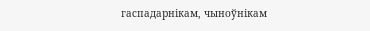гаспадарнікам, чыноўнікам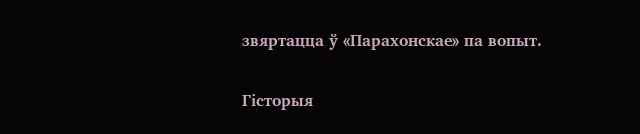звяртацца ў «Парахонскае» па вопыт.

Гісторыя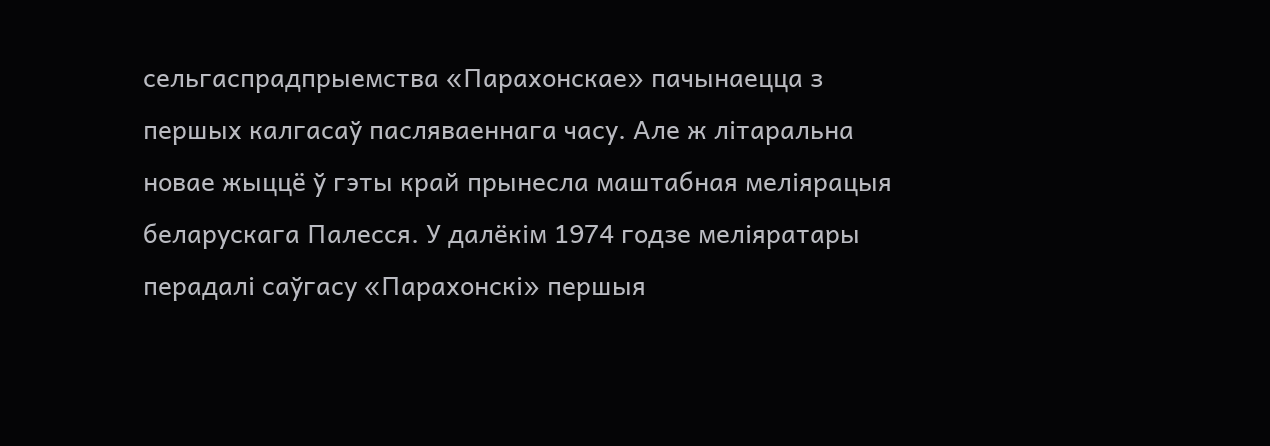сельгаспрадпрыемства «Парахонскае» пачынаецца з першых калгасаў пасляваеннага часу. Але ж літаральна новае жыццё ў гэты край прынесла маштабная меліярацыя беларускага Палесся. У далёкім 1974 годзе меліяратары перадалі саўгасу «Парахонскі» першыя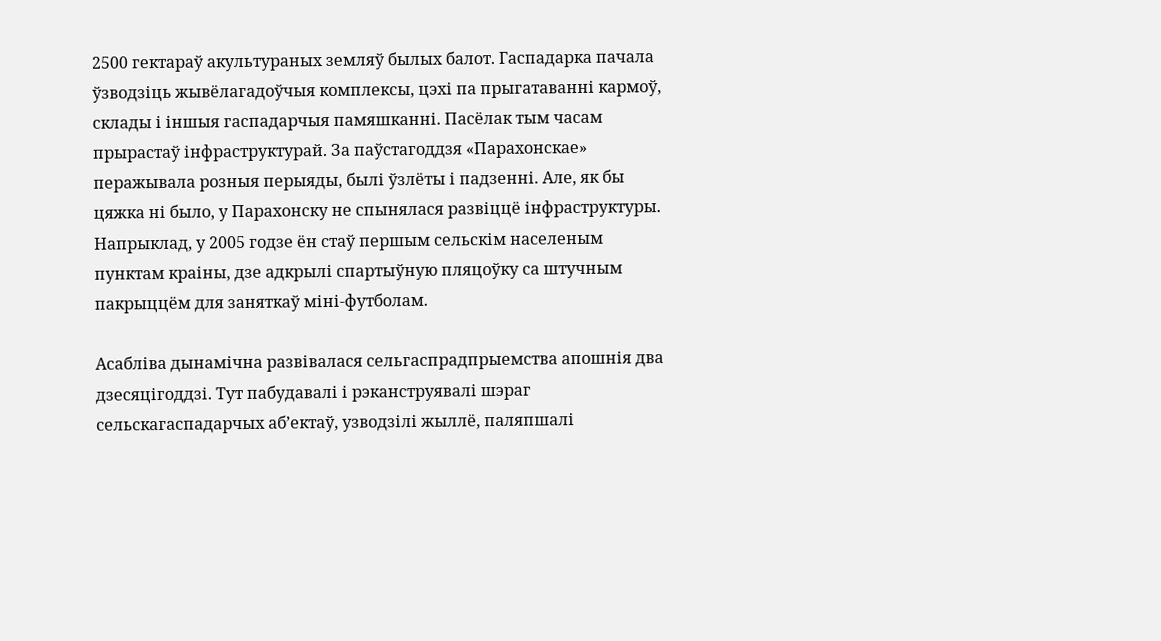2500 гектараў акультураных земляў былых балот. Гаспадарка пачала ўзводзіць жывёлагадоўчыя комплексы, цэхі па прыгатаванні кармоў, склады і іншыя гаспадарчыя памяшканні. Пасёлак тым часам прырастаў інфраструктурай. За паўстагоддзя «Парахонскае» перажывала розныя перыяды, былі ўзлёты і падзенні. Але, як бы цяжка ні было, у Парахонску не спынялася развіццё інфраструктуры. Напрыклад, у 2005 годзе ён стаў першым сельскім населеным пунктам краіны, дзе адкрылі спартыўную пляцоўку са штучным пакрыццём для заняткаў міні-футболам.

Асабліва дынамічна развівалася сельгаспрадпрыемства апошнія два дзесяцігоддзі. Тут пабудавалі і рэканструявалі шэраг сельскагаспадарчых аб’ектаў, узводзілі жыллё, паляпшалі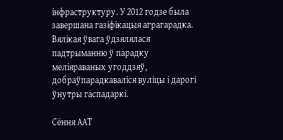інфраструктуру. У 2012 годзе была завершана газіфікацыя аграгарадка. Вялікая ўвага ўдзялялася падтрыманню ў парадку меліяраваных угоддзяў, добраўпарадкаваліся вуліцы і дарогі ўнутры гаспадаркі.

Сёння ААТ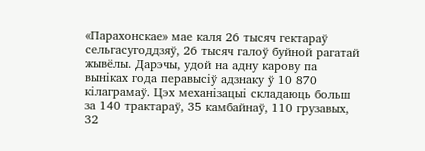«Парахонскае» мае каля 26 тысяч гектараў сельгасугоддзяў, 26 тысяч галоў буйной рагатай жывёлы. Дарэчы, удой на адну карову па выніках года перавысіў адзнаку ў 10 870 кілаграмаў. Цэх механізацыі складаюць больш за 140 трактараў, 35 камбайнаў, 110 грузавых, 32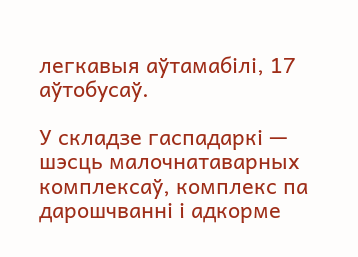легкавыя аўтамабілі, 17 аўтобусаў.

У складзе гаспадаркі — шэсць малочнатаварных комплексаў, комплекс па дарошчванні і адкорме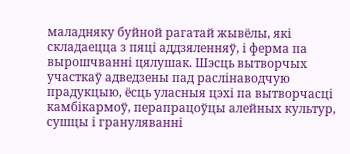маладняку буйной рагатай жывёлы, які складаецца з пяці аддзяленняў, і ферма па вырошчванні цялушак. Шэсць вытворчых участкаў адведзены пад раслінаводчую прадукцыю, ёсць уласныя цэхі па вытворчасці камбікармоў, перапрацоўцы алейных культур, сушцы і грануляванні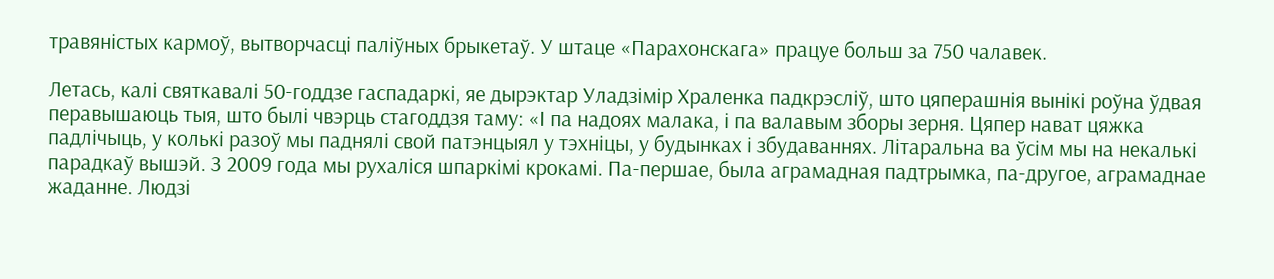травяністых кармоў, вытворчасці паліўных брыкетаў. У штаце «Парахонскага» працуе больш за 750 чалавек.

Летась, калі святкавалі 50-годдзе гаспадаркі, яе дырэктар Уладзімір Храленка падкрэсліў, што цяперашнія вынікі роўна ўдвая перавышаюць тыя, што былі чвэрць стагоддзя таму: «І па надоях малака, і па валавым зборы зерня. Цяпер нават цяжка падлічыць, у колькі разоў мы паднялі свой патэнцыял у тэхніцы, у будынках і збудаваннях. Літаральна ва ўсім мы на некалькі парадкаў вышэй. З 2009 года мы рухаліся шпаркімі крокамі. Па-першае, была аграмадная падтрымка, па-другое, аграмаднае жаданне. Людзі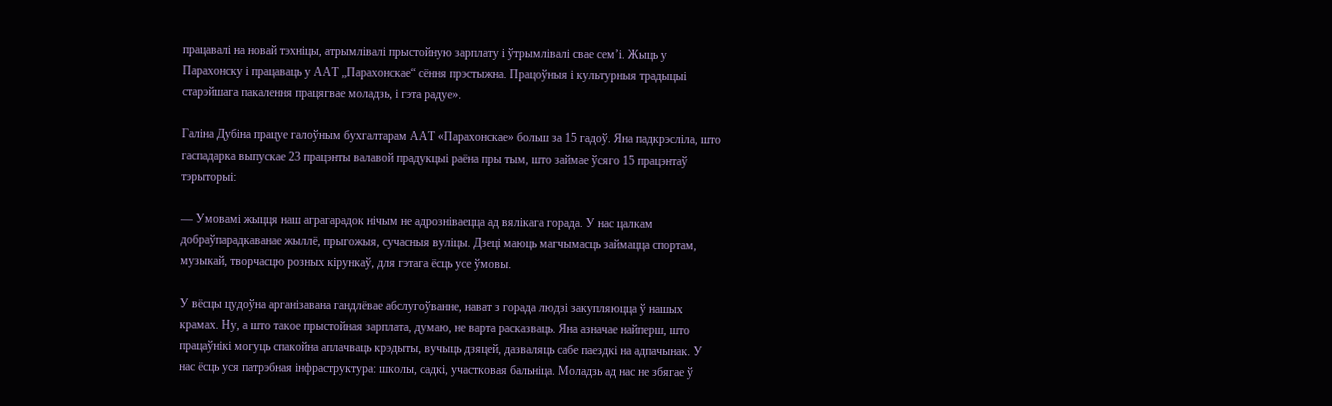працавалі на новай тэхніцы, атрымлівалі прыстойную зарплату і ўтрымлівалі свае сем’і. Жыць у Парахонску і працаваць у ААТ „Парахонскае“ сёння прэстыжна. Працоўныя і культурныя традыцыі старэйшага пакалення працягвае моладзь, і гэта радуе».

Галіна Дубіна працуе галоўным бухгалтарам ААТ «Парахонскае» больш за 15 гадоў. Яна падкрэсліла, што гаспадарка выпускае 23 працэнты валавой прадукцыі раёна пры тым, што займае ўсяго 15 працэнтаў тэрыторыі:

— Умовамі жыцця наш аграгарадок нічым не адрозніваецца ад вялікага горада. У нас цалкам добраўпарадкаванае жыллё, прыгожыя, сучасныя вуліцы. Дзеці маюць магчымасць займацца спортам, музыкай, творчасцю розных кірункаў, для гэтага ёсць усе ўмовы.

У вёсцы цудоўна арганізавана гандлёвае абслугоўванне, нават з горада людзі закупляюцца ў нашых крамах. Ну, а што такое прыстойная зарплата, думаю, не варта расказваць. Яна азначае найперш, што працаўнікі могуць спакойна аплачваць крэдыты, вучыць дзяцей, дазваляць сабе паездкі на адпачынак. У нас ёсць уся патрэбная інфраструктура: школы, садкі, участковая бальніца. Моладзь ад нас не збягае ў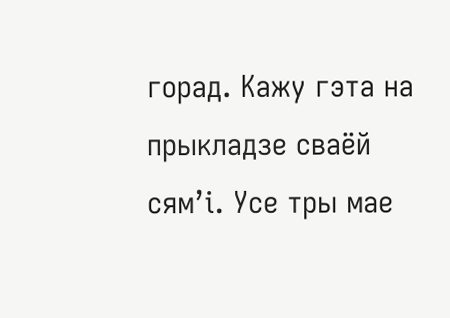горад. Кажу гэта на прыкладзе сваёй сям’і. Усе тры мае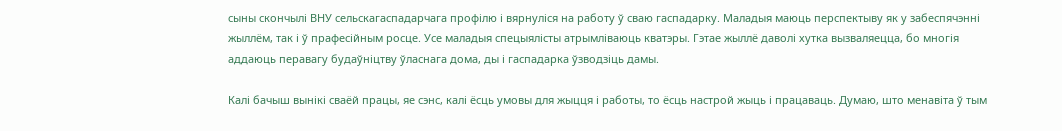сыны скончылі ВНУ сельскагаспадарчага профілю і вярнуліся на работу ў сваю гаспадарку. Маладыя маюць перспектыву як у забеспячэнні жыллём, так і ў прафесійным росце. Усе маладыя спецыялісты атрымліваюць кватэры. Гэтае жыллё даволі хутка вызваляецца, бо многія аддаюць перавагу будаўніцтву ўласнага дома, ды і гаспадарка ўзводзіць дамы.

Калі бачыш вынікі сваёй працы, яе сэнс, калі ёсць умовы для жыцця і работы, то ёсць настрой жыць і працаваць. Думаю, што менавіта ў тым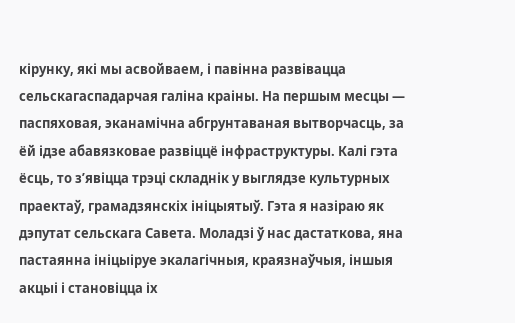кірунку, які мы асвойваем, і павінна развівацца сельскагаспадарчая галіна краіны. На першым месцы — паспяховая, эканамічна абгрунтаваная вытворчасць, за ёй ідзе абавязковае развіццё інфраструктуры. Калі гэта ёсць, то з’явіцца трэці складнік у выглядзе культурных праектаў, грамадзянскіх ініцыятыў. Гэта я назіраю як дэпутат сельскага Савета. Моладзі ў нас дастаткова, яна пастаянна ініцыіруе экалагічныя, краязнаўчыя, іншыя акцыі і становіцца іх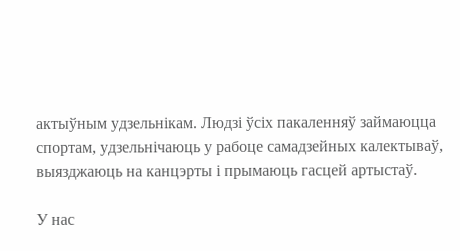актыўным удзельнікам. Людзі ўсіх пакаленняў займаюцца спортам, удзельнічаюць у рабоце самадзейных калектываў, выязджаюць на канцэрты і прымаюць гасцей артыстаў.

У нас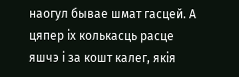наогул бывае шмат гасцей. А цяпер іх колькасць расце яшчэ і за кошт калег, якія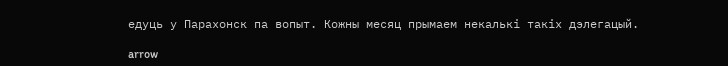едуць у Парахонск па вопыт. Кожны месяц прымаем некалькі такіх дэлегацый.

arrow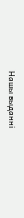Нашы выданні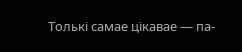Толькі самае цікавае — па-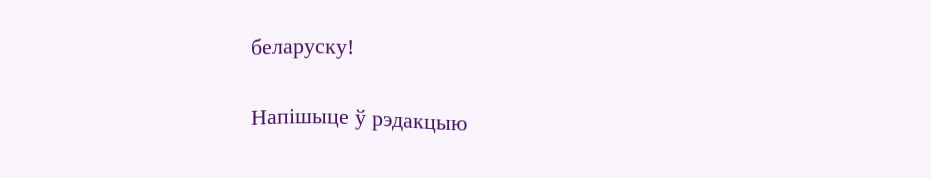беларуску!

Напішыце ў рэдакцыю